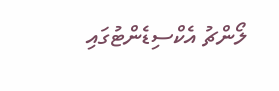ލޯންޗު އެކްސިޑެންޓުގައި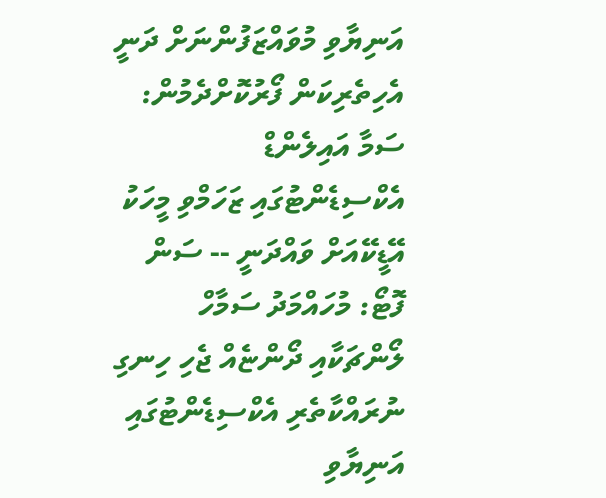އަނިޔާވި މުވައްޒަފުންނަށް ދަނީ އެހިތެރިކަން ފޯރުކޮށްދެމުން: ސަމާ އައިލެންޑް
އެކްސިޑެންޓުގައި ޒަހަމްވި މީހަކު އޭޑީކޭއަށް ވައްދަނީ -- ސަން ފޮޓޯ: މުހައްމަދު ސަމާހް
ލޯންޗަކާއި ދޯންޏެއް ޖެހި ހިނގި ނުރައްކާތެރި އެކްސިޑެންޓުގައި އަނިޔާވި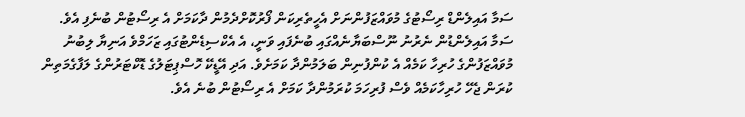ސަމާ އައިލެންޑް ރިސޯޓުގެ މުވައްޒަފުންނަށް އެހީތެރިކަން ފޯރުކޮށްދެމުން ދާކަމަށް އެ ރިސޯޓުން ބުނެފި އެވެ.
ސަމާ އައިލެންޑުން ނެރުނު ނޫސްބަޔާނެއްގައި ބުނެފައި ވަނީ، އެ އެކްސިޑެންޓުގައި ޒަހަމްވެ އަނިޔާ ލިބުނު މުވައްޒަފުންގެ ހުރިހާ ކަމެއް އެ ކުންފުނިން ބަލަމުންދާ ކަމަށެވެ. އަދި އޭޑީކޭ ހޮސްޕިޓަލުގެ ޑޮކްޓަރުންގެ ލަފާގެމަތިން ކުރަން ޖެހޭ ހުރިހާކަމެއް ވެސް ފުރިހަމަ ކުރަމުންދާ ކަމަށް އެ ރިސޯޓުން ބުނެ އެވެ.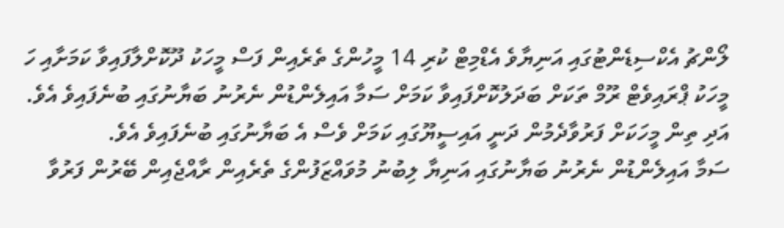ލޯންޗު އެކްސިޑެންޓުގައި އަނިޔާވެ އެޑްމިޓް ކުރި 14 މީހުންގެ ތެރެއިން ފަސް މީހަކު ދޫކޮށްލާފައިވާ ކަމަށާއި ހަ މީހަކު ޕްރައިވެޓް ރޫމް ތަކަށް ބަދަލުކޮށްފައިވާ ކަމަށް ސަމާ އައިލެންޑުން ނެރުނު ބަޔާނުގައި ބުނެފައިވެ އެވެ. އަދި ތިން މީހަކަށް ފަރުވާދެމުން ދަނީ އައިސީޔޫގައި ކަމަށް ވެސް އެ ބަޔާނުގައި ބުނެފައިވެ އެވެ.
ސަމާ އައިލެންޑުން ނެރުނު ބަޔާނުގައި އަނިޔާ ލިބުނު މުވައްޒަފުންގެ ތެރެއިން ރާއްޖެއިން ބޭރުން ފަރުވާ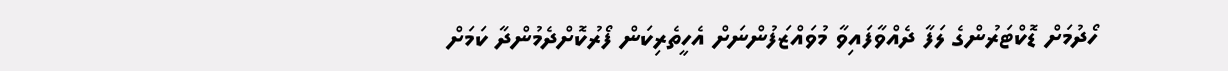ހޯދުމަށް ޑޮކްޓަރުންގެ ލަފާ ދެއްވާފައިވާ މުވައްޒަފުންނަށް އެހީތެރިކަން ފޯރުކޮށްދެމުންދާ ކަމަށް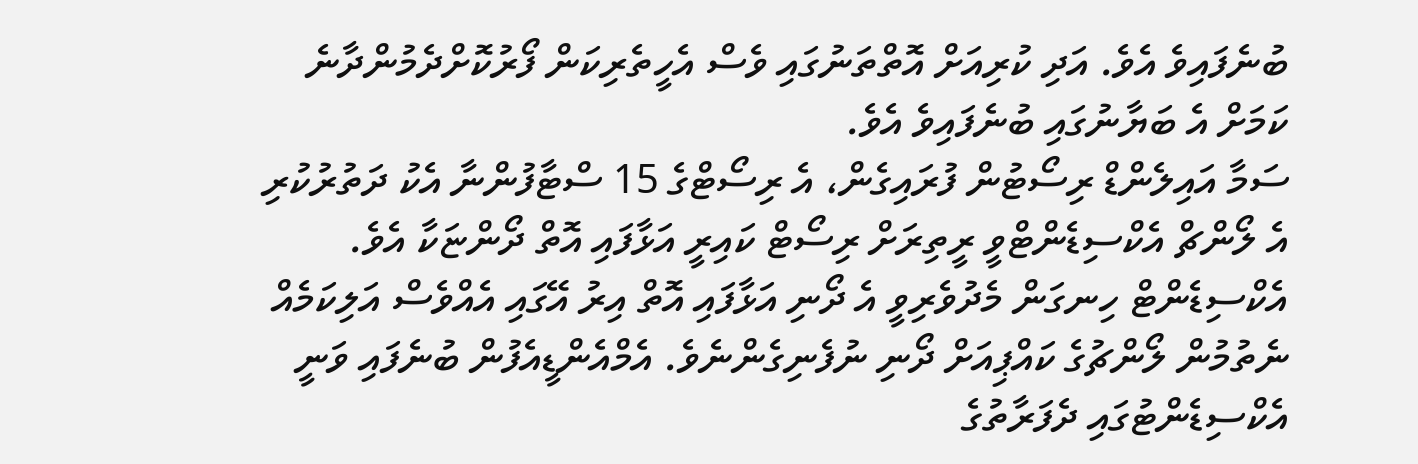ބުނެފައިވެ އެވެ. އަދި ކުރިއަށް އޮތްތަނުގައި ވެސް އެހީތެރިކަން ފޯރުކޮށްދެމުންދާނެ ކަމަށް އެ ބަޔާނުގައި ބުނެފައިވެ އެވެ.
ސަމާ އައިލެންޑް ރިސޯޓުން ފުރައިގެން، އެ ރިސޯޓްގެ 15 ސްޓާފުންނާ އެކު ދަތުރުކުރި އެ ލޯންޗް އެކްސިޑެންޓްވީ ރީތިރަށް ރިސޯޓް ކައިރީ އަޅާފައި އޮތް ދޯންޏަކާ އެވެ.
އެކްސިޑެންޓް ހިނގަން މެދުވެރިވީ އެ ދޯނި އަޅާފައި އޮތް އިރު އޭގައި އެއްވެސް އަލިކަމެއް ނެތުމުން ލޯންޗުގެ ކައްޕިއަށް ދޯނި ނުފެނިގެންނެވެ. އެމްއެންޑީއެފުން ބުނެފައި ވަނީ އެކްސިޑެންޓުގައި ދެފަރާތުގެ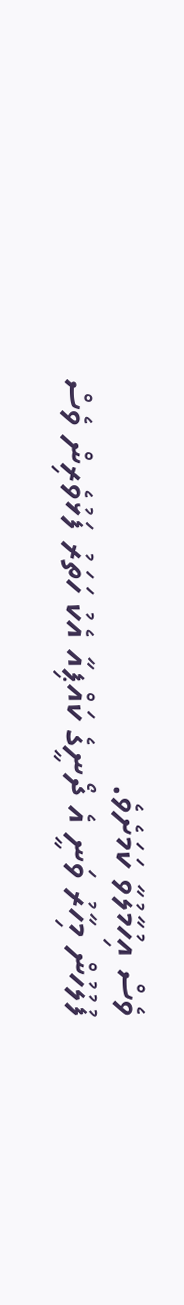ވެސް އިހުމާލުވާ ކަމަށެވެ.
ފުލުހުން މިހާރު ވަނީ އެ ދޯނީގެ ކައްޕިއާ އެކު ހަތަރު ފަޅުވެރިން ވެސް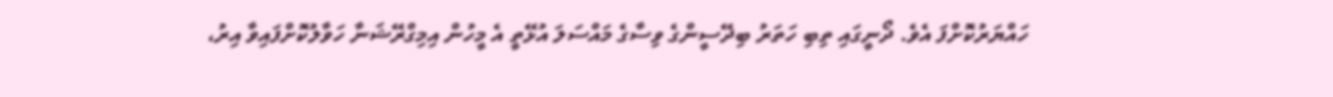ހައްޔަރުކޮށްފަ އެވެ. ދޯނީގައި ތިބި ހަތަރު ބިދޭސީންގެ ވިސާގެ މައްސަލަ އުޅޭތީ އެ މީހުން އިމިގްރޭޝަނާ ހަވާލުކޮށްފައިވާ އިރު،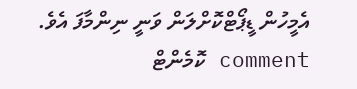އެމީހުން ޑީޕޯޓްކޮށްލަން ވަނީ ނިންމާފަ އެވެ.
comment ކޮމެންޓް